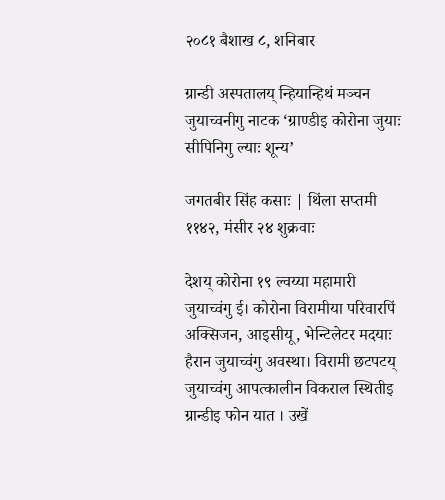२०८१ बैशाख ८, शनिबार

ग्रान्डी अस्पतालय् न्हियान्हिथं मञ्चन जुयाच्वनीगु नाटक ‘ग्राण्डीइ कोरोना जुयाः सीपिनिगु ल्याः शून्य’

जगतबीर सिंह कसाः | थिंला सप्तमी ११४२, मंसीर २४ शुक्रवाः

देशय् कोरोना १९ ल्वय्या महामारी जुयाच्वंगु ई। कोरोना विरामीया परिवारपिं अक्सिजन, आइसीयू, भेन्टिलेटर मदयाः हैरान जुयाच्वंगु अवस्था। विरामी छटपटय् जुयाच्वंगु आपत्कालीन विकराल स्थितीइ ग्रान्डीइ फोन यात । उखें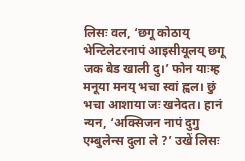लिसः वल, ‘छगू कोठाय् भेन्टिलेटरनापं आइसीयूलय् छगू जक बेड खाली दु।’ फोन याःम्ह मनूया मनय् भचा स्वां ह्वल। छुं भचा आशाया जः खनेदत। हानं न्यन, ‘अक्सिजन नापं दुगु एम्बुलेन्स दुला ले ?’ उखें लिसः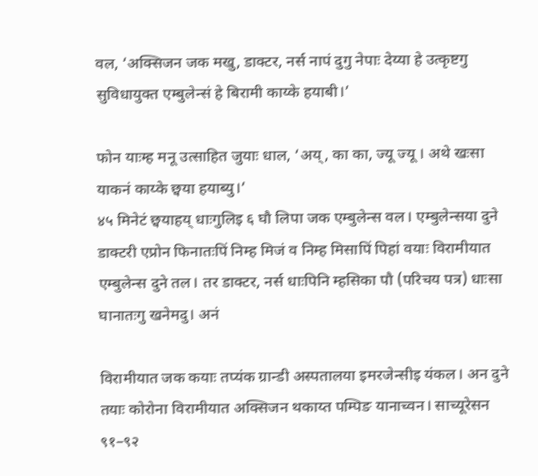वल, ‘अक्सिजन जक मखु, डाक्टर, नर्स नापं दुगु नेपाः देय्या हे उत्कृष्टगु सुविधायुक्त एम्बुलेन्सं हे बिरामी काय्के हयाबी।’

फोन याःम्ह मनू उत्साहित जुयाः धाल, ‘अय्, का का, ज्यू ज्यू । अथे खःसा याकनं काय्के छ्वया हयाब्यु।’
४५ मिनेटं छ्वयाहय् धाःगुलिइ ६ घौ लिपा जक एम्बुलेन्स वल। एम्बुलेन्सया दुने डाक्टरी एप्रोन फिनातःपिं निम्ह मिजं व निम्ह मिसापिं पिहां वयाः विरामीयात एम्बुलेन्स दुने तल। तर डाक्टर, नर्स धाःपिनि म्हसिका पौ (परिचय पत्र) धाःसा घानातःगु खनेमदु। अनं

विरामीयात जक कयाः तप्यंक ग्रान्डी अस्पतालया इमरजेन्सीइ यंकल। अन दुने तयाः कोरोना विरामीयात अक्सिजन थकाय्त पम्पिङ यानाच्वन। साच्यूरेसन ९१–९२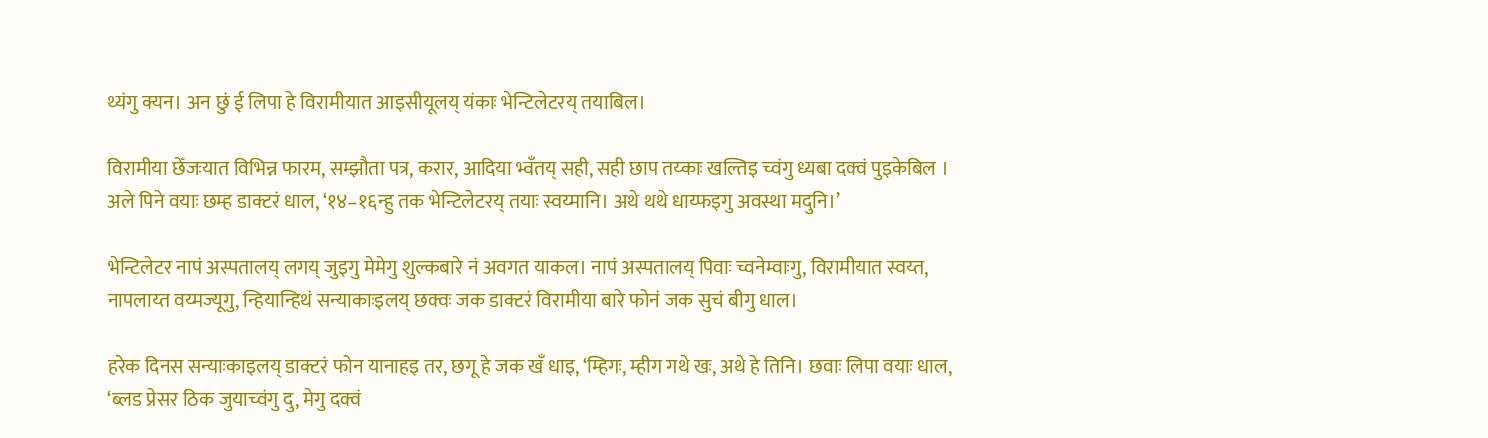थ्यंगु क्यन। अन छुं ई लिपा हे विरामीयात आइसीयूलय् यंकाः भेन्टिलेटरय् तयाबिल।

विरामीया छेँजःयात विभिन्न फारम, सम्झौता पत्र, करार, आदिया भ्वँतय् सही, सही छाप तय्काः खल्तिइ च्वंगु ध्यबा दक्वं पुइकेबिल । अले पिने वयाः छम्ह डाक्टरं धाल, ‘१४–१६न्हु तक भेन्टिलेटरय् तयाः स्वय्मानि। अथे थथे धाय्फइगु अवस्था मदुनि।’

भेन्टिलेटर नापं अस्पतालय् लगय् जुइगु मेमेगु शुल्कबारे नं अवगत याकल। नापं अस्पतालय् पिवाः च्वनेम्वाःगु, विरामीयात स्वय्त, नापलाय्त वय्मज्यूगु, न्हियान्हिथं सन्याकाःइलय् छक्वः जक डाक्टरं विरामीया बारे फोनं जक सुचं बीगु धाल।

हरेक दिनस सन्याःकाइलय् डाक्टरं फोन यानाहइ तर, छगू हे जक खँ धाइ, ‘म्हिगः, म्हीग गथे खः, अथे हे तिनि। छवाः लिपा वयाः धाल, ‘ब्लड प्रेसर ठिक जुयाच्वंगु दु, मेगु दक्वं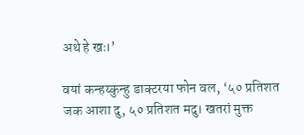अथे हे खः।’

वयां कन्हय्कुन्हु डाक्टरया फोन वल, ‘५० प्रतिशत जक आशा दु, ५० प्रतिशत मदु। खतरां मुक्त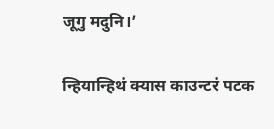जूगु मदुनि।’

न्हियान्हिथं क्यास काउन्टरं पटक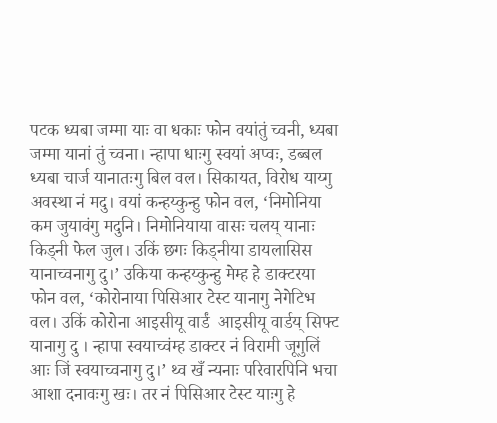पटक ध्यबा जम्मा याः वा धकाः फोन वयांतुं च्वनी, ध्यबा जम्मा यानां तुं च्वना। न्हापा धाःगु स्वयां अप्वः, डब्बल ध्यबा चार्ज यानातःगु बिल वल। सिकायत, विरोध याय्गु अवस्था नं मदु। वयां कन्हय्कुन्हु फोन वल, ‘निमोनिया कम जुयावंगु मदुनि। निमोनियाया वासः चलय् यानाः किड्नी फेल जुल। उकिं छगः किड्नीया डायलासिस यानाच्वनागु दु।’ उकिया कन्हय्कुन्हु मेम्ह हे डाक्टरया फोन वल, ‘कोरोनाया पिसिआर टेस्ट यानागु नेगेटिभ वल। उकिं कोरोना आइसीयू वार्डं  आइसीयू वार्डय् सिफ्ट यानागु दु । न्हापा स्वयाच्वंम्ह डाक्टर नं विरामी जूगुलिं आः जिं स्वयाच्वनागु दु।’ थ्व खँ न्यनाः परिवारपिनि भचा आशा दनावःगु खः। तर नं पिसिआर टेस्ट याःगु हे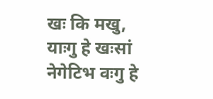खः कि मखु, याःगु हे खःसां नेगेटिभ वःगु हे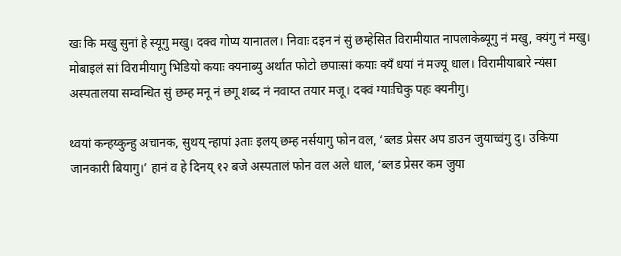खः कि मखु सुनां हे स्यूगु मखु। दक्व गोप्य यानातल। निवाः दइन नं सुं छम्हेसित विरामीयात नापलाकेब्यूगु नं मखु, क्यंगु नं मखु। मोबाइलं सां विरामीयागु भिडियो कयाः क्यनाब्यु अर्थात फोटो छपाःसां कयाः क्यँ धयां नं मज्यू धाल। विरामीयाबारे न्यंसा अस्पतालया सम्वन्धित सुं छम्ह मनू नं छगू शब्द नं नवाय्त तयार मजू। दक्वं ग्याःचिकु पहः क्यनीगु।

थ्वयां कन्हय्कुन्हु अचानक, सुथय् न्हापां ३ताः इलय् छम्ह नर्सयागु फोन वल, ‘ब्लड प्रेसर अप डाउन जुयाच्वंगु दु। उकिया जानकारी बियागु।’ हानं व हे दिनय् १२ बजे अस्पतालं फोन वल अले धाल, ‘ब्लड प्रेसर कम जुया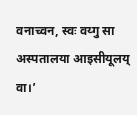वनाच्वन, स्वः वय्गु सा अस्पतालया आइसीयूलय् वा।’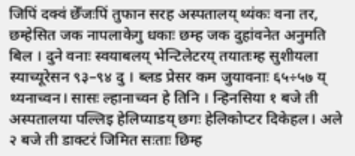जिपिं दक्वं छेँजःपिं तुफान सरह अस्पतालय् थ्यंकः वना तर, छम्हेसित जक नापलाकेगु धकाः छम्ह जक दुहांवनेत अनुमति बिल । दुने वनाः स्वयाबलय् भेन्टिलेटरय् तयातःम्ह सुशीयला स्याच्यूरेसन ९३–९४ दु । ब्लड प्रेसर कम जुयावनाः ६५÷५७ य् थ्यनाच्वन। सासः ल्हानाच्वन हे तिनि । न्हिनसिया १ बजे ती अस्पतालया पल्लिइ हेलिप्याडय् छगः हेलिकोप्टर दिकेहल। अले २ बजे ती डाक्टरं जिमित सःताः छिम्ह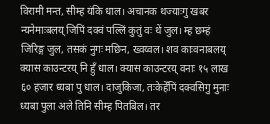विरामी मन्त, सीम्ह यंकि धाल। अचानक थज्याःगु खबर न्यनेमाःबलय् जिपिं दक्वं पल्लिं कुतुं वः थें जुल। म्ह छम्हं जिरिङ्ग जुल, तसकं नुगः मछिन, ख्वय्वल। शव काःवनाबलय् क्यास काउन्टरय् नि हुँ धाल। क्यास काउन्टरय् वनाः १५ लाख ६० हजार ध्यबा पु धाल। दाजुकिजा, तःकेहेँपिं दक्वसिगु मुनाः ध्यबा पुला अले तिनि सीम्ह पितबिल। तर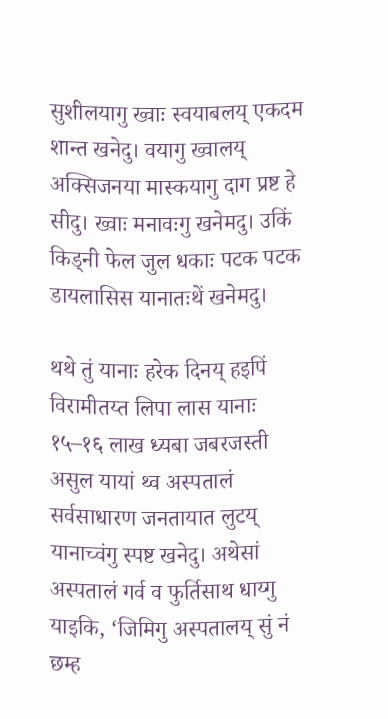सुशीलयागु ख्वाः स्वयाबलय् एकदम शान्त खनेदु। वयागु ख्वालय् अक्सिजनया मास्कयागु दाग प्रष्ट हे सीदु। ख्वाः मनावःगु खनेमदु। उकिं किड्नी फेल जुल धकाः पटक पटक डायलासिस यानातःथें खनेमदु।

थथे तुं यानाः हरेक दिनय् हइपिं विरामीतय्त लिपा लास यानाः १५–१६ लाख ध्यबा जबरजस्ती असुल यायां थ्व अस्पतालं सर्वसाधारण जनतायात लुटय् यानाच्वंगु स्पष्ट खनेदु। अथेसां अस्पतालं गर्व व फुर्तिसाथ धाय्गु याइकि, ‘जिमिगु अस्पतालय् सुं नं छम्ह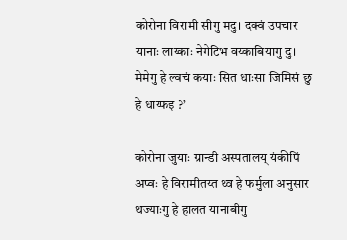कोरोना विरामी सीगु मदु। दक्वं उपचार यानाः लाय्काः नेगेटिभ वय्काबियागु दु। मेमेगु हे ल्वचं कयाः सित धाःसा जिमिसं छु हे धाय्फइ ?’

कोरोना जुयाः ग्रान्डी अस्पतालय् यंकीपिं अप्वः हे विरामीतय्त थ्व हे फर्मुला अनुसार थज्याःगु हे हालत यानाबीगु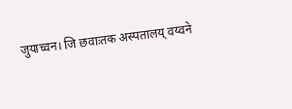जुयाच्वन। जि छवाःतक अस्पतालय् वय्वने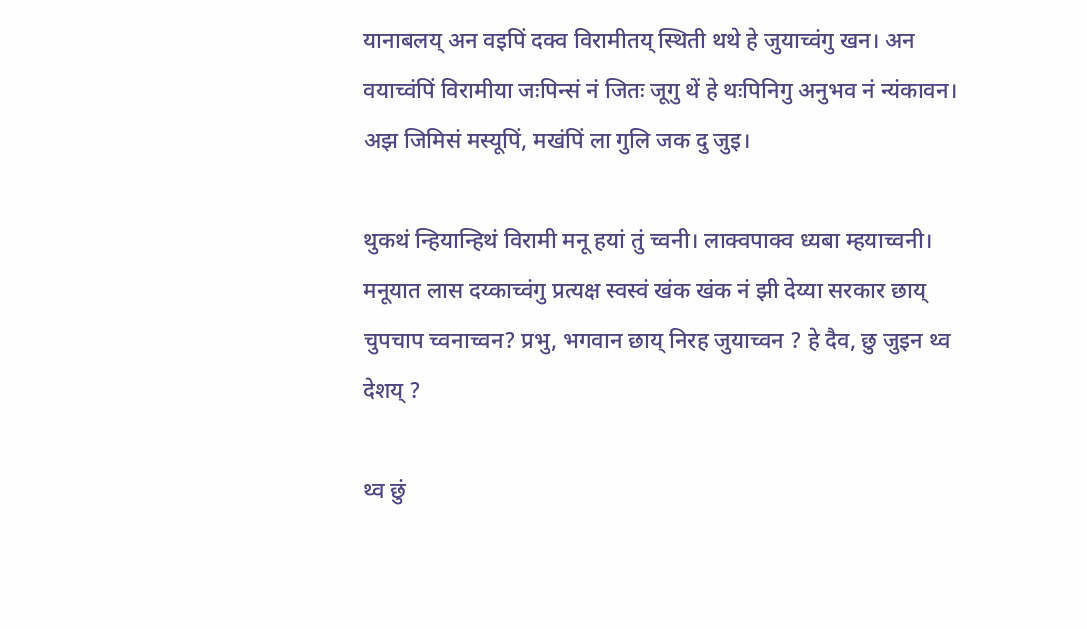यानाबलय् अन वइपिं दक्व विरामीतय् स्थिती थथे हे जुयाच्वंगु खन। अन वयाच्वंपिं विरामीया जःपिन्सं नं जितः जूगु थें हे थःपिनिगु अनुभव नं न्यंकावन। अझ जिमिसं मस्यूपिं, मखंपिं ला गुलि जक दु जुइ।

थुकथं न्हियान्हिथं विरामी मनू हयां तुं च्वनी। लाक्वपाक्व ध्यबा म्हयाच्वनी। मनूयात लास दय्काच्वंगु प्रत्यक्ष स्वस्वं खंक खंक नं झी देय्या सरकार छाय् चुपचाप च्वनाच्वन? प्रभु, भगवान छाय् निरह जुयाच्वन ? हे दैव, छु जुइन थ्व देशय् ?

थ्व छुं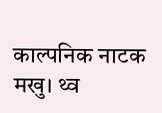काल्पनिक नाटक मखु। थ्व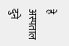हे अस्पताल दुने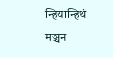न्हियान्हिथं मञ्चन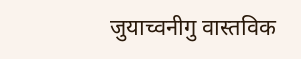जुयाच्वनीगु वास्तविक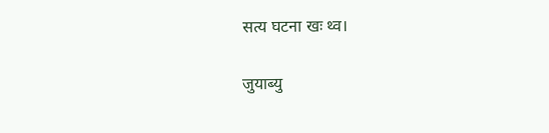सत्य घटना खः थ्व।

जुयाब्यु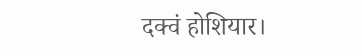दक्वं होशियार।